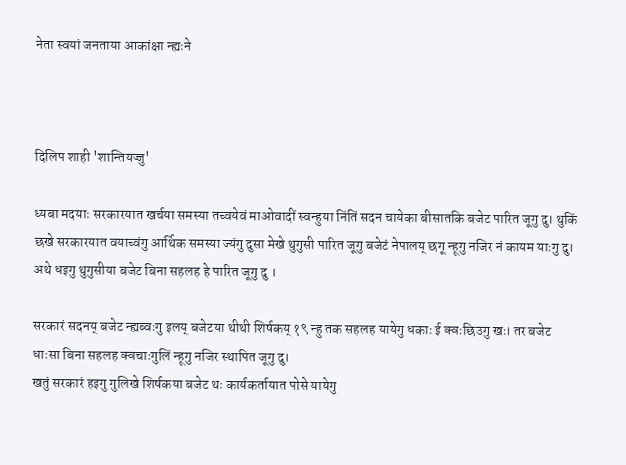नेता स्वयां जनताया आकांक्षा न्ह्यःने



दिलिप शाही 'शान्तियज्जु'

ध्यबा मदयाः सरकारयात खर्चया समस्या तच्वयेवं माओवादीं स्वन्हुया निंतिं सदन चायेका बीसातकि बजेट पारित जूगु दु। थुकिं छखे सरकारयात वयाच्वंगु आर्थिक समस्या ज्यंगु दुसा मेखे थुगुसी पारित जूगु बजेटं नेपालय् छगू न्हूगु नजिर नं कायम याःगु दु। अथे धइगु थुगुसीया बजेट बिना सहलह हे पारित जूगु दु ।

सरकारं सदनय् बजेट न्ह्यब्वःगु इलय् बजेटया थीथी शिर्षकय् १९ न्हु तक सहलह यायेगु धकाः ई क्वःछिउगु खः। तर बजेट धाःसा बिना सहलह क्वचाःगुलिं न्हूगु नजिर स्थापित जूगु दु।
खतुं सरकारं हइगु गुलिखे शिर्षकया बजेट थः कार्यकर्तायात पोसे यायेगु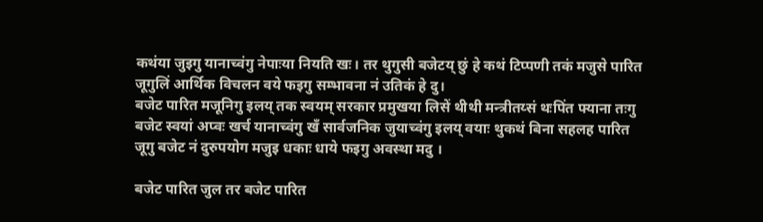कथंया जुइगु यानाच्वंगु नेपाःया नियति खः। तर थुगुसी बजेटय् छुं हे कथं टिप्पणी तकं मजुसे पारित जूगुलिं आर्थिक विचलन वये फइगु सम्भावना नं उतिकं हे दु।
बजेट पारित मजूनिगु इलय् तक स्वयम् सरकार प्रमुखया लिसें थीथी मन्त्रीतय्सं थःपिंत फ्याना तःगु बजेट स्वयां अप्वः खर्च यानाच्वंगु खँ सार्वजनिक जुयाच्वंगु इलय् वयाः थुकथं बिना सहलह पारित जूगु बजेट नं दुरुपयोग मजुइ धकाः धाये फइगु अवस्था मदु ।

बजेट पारित जुल तर बजेट पारित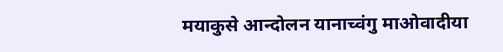मयाकुसे आन्दोलन यानाच्वंगु माओवादीया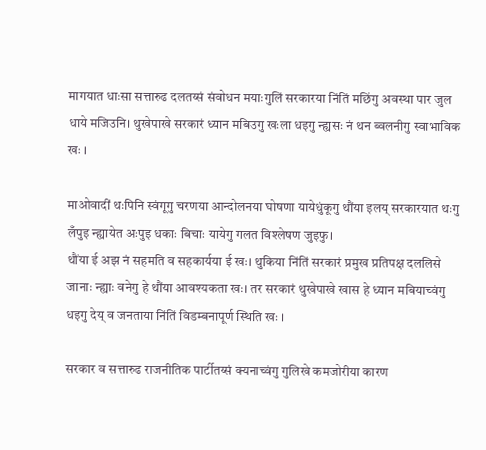मागयात धाःसा सत्तारुढ दलतय्सं संवोधन मयाःगुलिं सरकारया निंतिं मछिंगु अवस्था पार जुल धाये मजिउनि। थुखेपाखे सरकारं ध्यान मबिउगु खःला धइगु न्ह्यसः नं थन ब्वलनीगु स्वाभाविक खः ।

माओवादीं थःपिनि स्वंगूगु चरणया आन्दोलनया घोषणा यायेधुंकूगु थौंया इलय् सरकारयात थःगु लँपुइ न्ह्यायेत अःपुइ धकाः बिचाः यायेगु गलत विश्लेषण जुइफु।
थौंया ई अझ नं सहमति व सहकार्यया ई खः। थुकिया निंतिं सरकारं प्रमुख प्रतिपक्ष दललिसे जानाः न्ह्याः वनेगु हे थौंया आवश्यकता खः। तर सरकारं थुखेपाखे खास हे ध्यान मबियाच्वंगु धइगु देय् व जनताया निंतिं विडम्बनापूर्ण स्थिति खः ।

सरकार व सत्तारुढ राजनीतिक पार्टीतय्सं क्यनाच्वंगु गुलिखे कमजोरीया कारण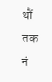थौं तक नं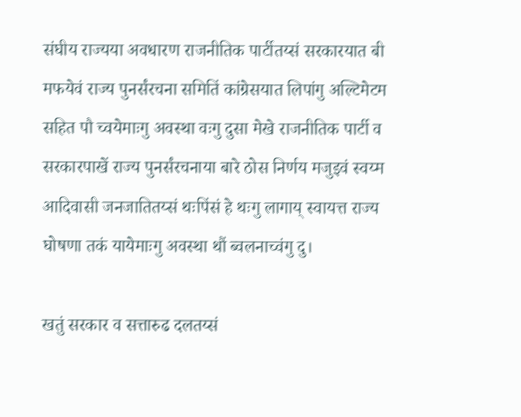संघीय राज्यया अवधारण राजनीतिक पार्टीतय्सं सरकारयात बी मफयेवं राज्य पुनर्संरचना समितिं कांग्रेसयात लिपांगु अल्टिमेटम सहित पौ च्वयेमाःगु अवस्था वःगु दुसा मेखे राजनीतिक पार्टी व सरकारपाखें राज्य पुनर्संरचनाया बारे ठोस निर्णय मजुइवं स्वय्म आदिवासी जनजातितय्सं थःपिंसं हे थःगु लागाय् स्वायत्त राज्य घोषणा तकं यायेमाःगु अवस्था थौं ब्वलनाच्वंगु दु।

खतुं सरकार व सत्तारुढ दलतय्सं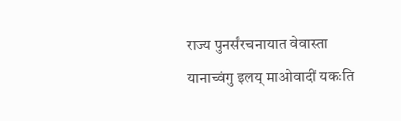राज्य पुनर्संरचनायात वेवास्ता यानाच्वंगु इलय् माओवादीं यकःति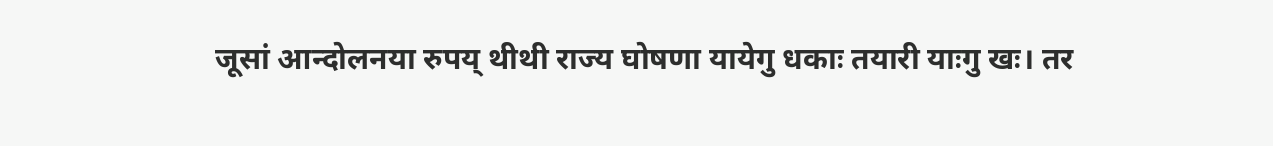जूसां आन्दोलनया रुपय् थीथी राज्य घोषणा यायेगु धकाः तयारी याःगु खः। तर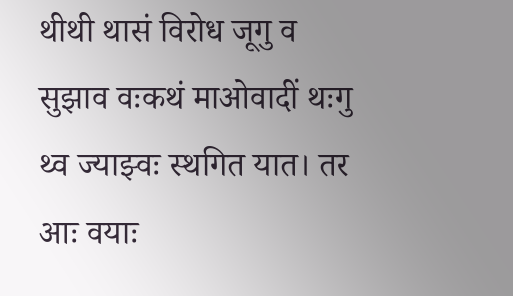थीथी थासं विरोध जूगु व सुझाव वःकथं माओवादीं थःगु थ्व ज्याझ्वः स्थगित यात। तर आः वयाः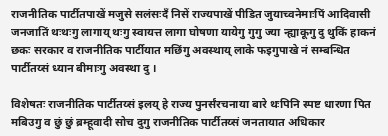राजनीतिक पार्टीतपाखें मजुसे सलंसःदँ निसें राज्यपाखें पीडित जुयाच्वनेमाःपिं आदिवासी जनजातिं थःथःगु लागाय् थःगु स्वायत्त लागा घोषणा यायेगु गुगु ज्या न्ह्याकूगु दु थुकिं हाकनं छकः सरकार व राजनीतिक पार्टीयात मछिंगु अवस्थाय् लाके फइगुपाखे नं सम्बन्धित पार्टीतय्सं ध्यान बीमाःगु अवस्था दु ।

विशेषतः राजनीतिक पार्टीतय्सं इलय् हे राज्य पुनर्संरचनाया बारे थःपिनि स्पष्ट धारणा पित मबिउगु व छुं छुं ब्रम्हूवादी सोच दुगु राजनीतिक पार्टीतय्सं जनतायात अधिकार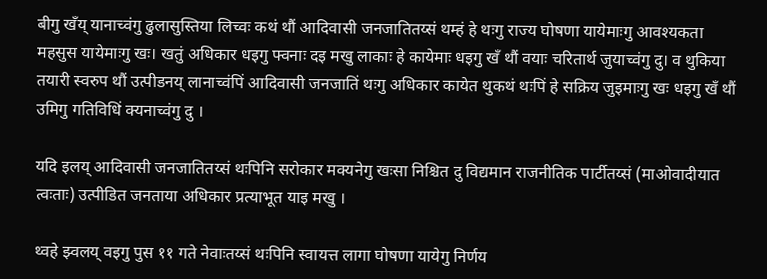बीगु खँय् यानाच्वंगु ढुलासुस्तिया लिच्वः कथं थौं आदिवासी जनजातितय्सं थम्हं हे थःगु राज्य घोषणा यायेमाःगु आवश्यकता महसुस यायेमाःगु खः। खतुं अधिकार धइगु फ्वनाः दइ मखु लाकाः हे कायेमाः धइगु खँ थौं वयाः चरितार्थ जुयाच्वंगु दु। व थुकिया तयारी स्वरुप थौं उत्पीडनय् लानाच्वंपिं आदिवासी जनजातिं थःगु अधिकार कायेत थुकथं थःपिं हे सक्रिय जुइमाःगु खः धइगु खँ थौं उमिगु गतिविधिं क्यनाच्वंगु दु ।

यदि इलय् आदिवासी जनजातितय्सं थःपिनि सरोकार मक्यनेगु खःसा निश्चित दु विद्यमान राजनीतिक पार्टीतय्सं (माओवादीयात त्वःताः) उत्पीडित जनताया अधिकार प्रत्याभूत याइ मखु ।

थ्वहे झ्वलय् वइगु पुस ११ गते नेवाःतय्सं थःपिनि स्वायत्त लागा घोषणा यायेगु निर्णय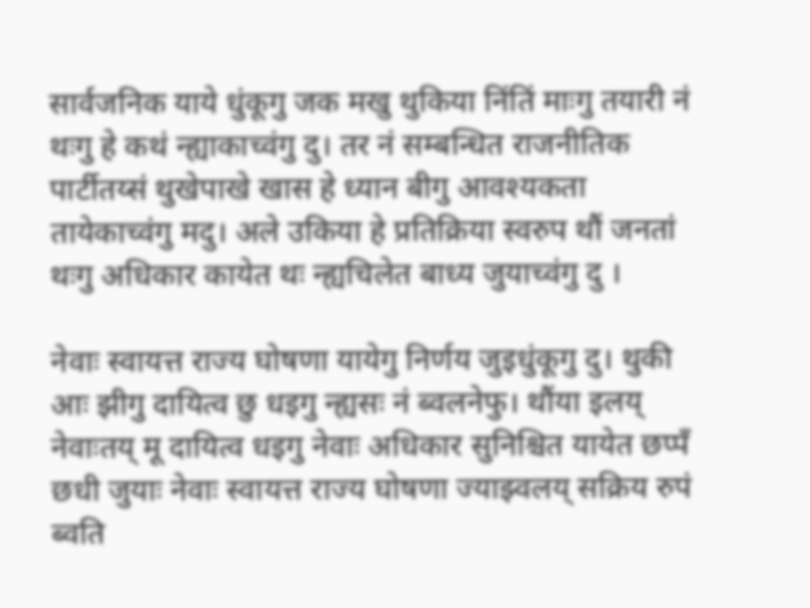सार्वजनिक याये धुंकूगु जक मखु थुकिया निंतिं माःगु तयारी नं थःगु हे कथं न्ह्याकाच्वंगु दु। तर नं सम्बन्धित राजनीतिक पार्टीतय्सं थुखेपाखे खास हे ध्यान बीगु आवश्यकता तायेकाच्वंगु मदु। अले उकिया हे प्रतिक्रिया स्वरुप थौं जनतां थःगु अधिकार कायेत थः न्ह्यचिलेत बाध्य जुयाच्वंगु दु ।

नेवाः स्वायत्त राज्य घोषणा यायेगु निर्णय जुइधुंकूगु दु। थुकी आः झीगु दायित्व छु धइगु न्ह्यसः नं ब्वलनेफु। थौंया इलय् नेवाःतय् मू दायित्व धइगु नेवाः अधिकार सुनिश्चित यायेत छप्पँ छधी जुयाः नेवाः स्वायत्त राज्य घोषणा ज्याझ्वलय् सक्रिय रुपं ब्वति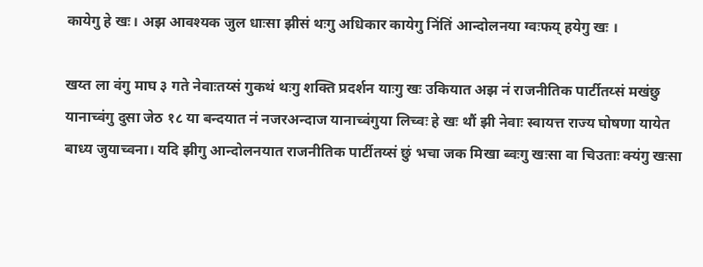कायेगु हे खः। अझ आवश्यक जुल धाःसा झीसं थःगु अधिकार कायेगु निंतिं आन्दोलनया ग्वःफय् हयेगु खः ।

खय्त ला वंगु माघ ३ गते नेवाःतय्सं गुकथं थःगु शक्ति प्रदर्शन याःगु खः उकियात अझ नं राजनीतिक पार्टीतय्सं मखंछु यानाच्वंगु दुसा जेठ १८ या बन्दयात नं नजरअन्दाज यानाच्वंगुया लिच्वः हे खः थौं झी नेवाः स्वायत्त राज्य घोषणा यायेत बाध्य जुयाच्वना। यदि झीगु आन्दोलनयात राजनीतिक पार्टीतय्सं छुं भचा जक मिखा ब्वःगु खःसा वा चिउताः क्यंगु खःसा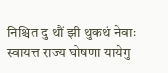निश्चित दु थौं झी थुकथं नेवाः स्वायत्त राज्य घोषणा यायेगु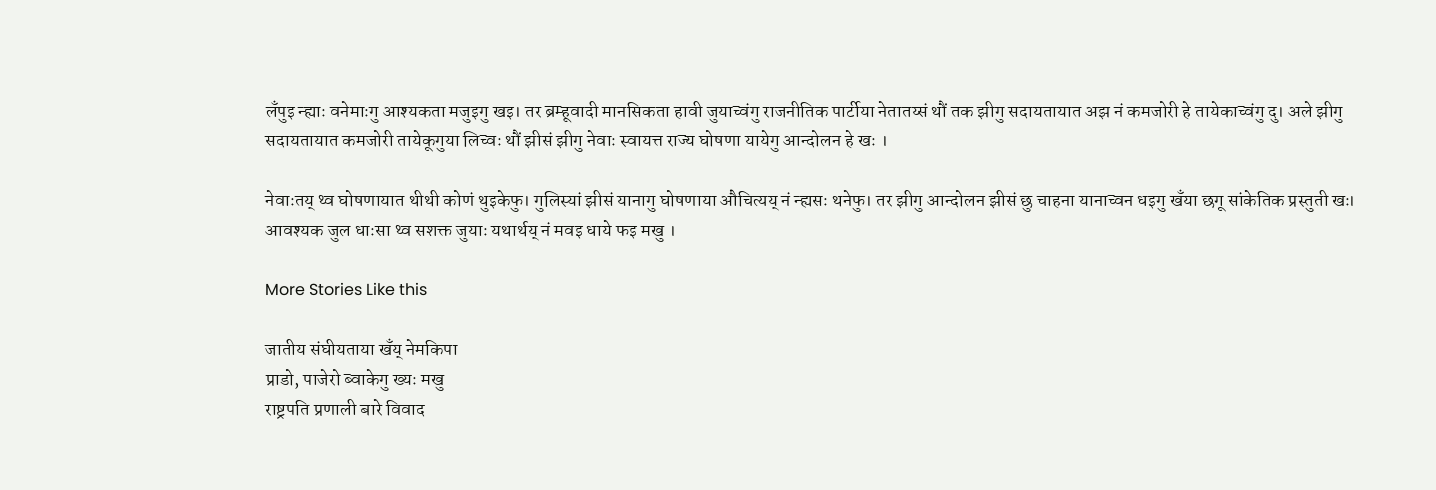लँपुइ न्ह्याः वनेमाःगु आश्यकता मजुइगु खइ। तर ब्रम्हूवादी मानसिकता हावी जुयाच्वंगु राजनीतिक पार्टीया नेतातय्सं थौं तक झीगु सदायतायात अझ नं कमजोरी हे तायेकाच्वंगु दु। अले झीगु सदायतायात कमजोरी तायेकूगुया लिच्वः थौं झीसं झीगु नेवाः स्वायत्त राज्य घोषणा यायेगु आन्दोलन हे खः ।

नेवाःतय् थ्व घोषणायात थीथी कोणं थुइकेफु। गुलिस्यां झीसं यानागु घोषणाया औचित्यय् नं न्ह्यसः थनेफु। तर झीगु आन्दोलन झीसं छु चाहना यानाच्वन धइगु खँया छगू सांकेतिक प्रस्तुती खः। आवश्यक जुल धाःसा थ्व सशक्त जुयाः यथार्थय् नं मवइ धाये फइ मखु ।

More Stories Like this

जातीय संघीयताया खँय् नेमकिपा
प्राडो, पाजेरो ब्वाकेगु ख्यः मखु
राष्ट्रपति प्रणाली बारे विवाद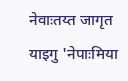नेवाःतय्त जागृत याइगु 'नेपाःमिया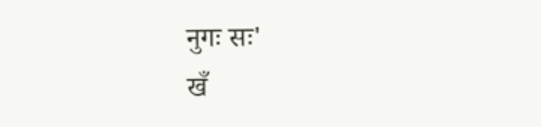नुगः सः'
खँ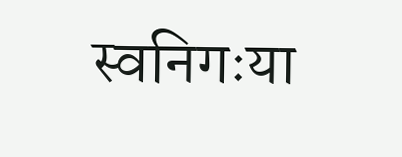स्वनिगःया